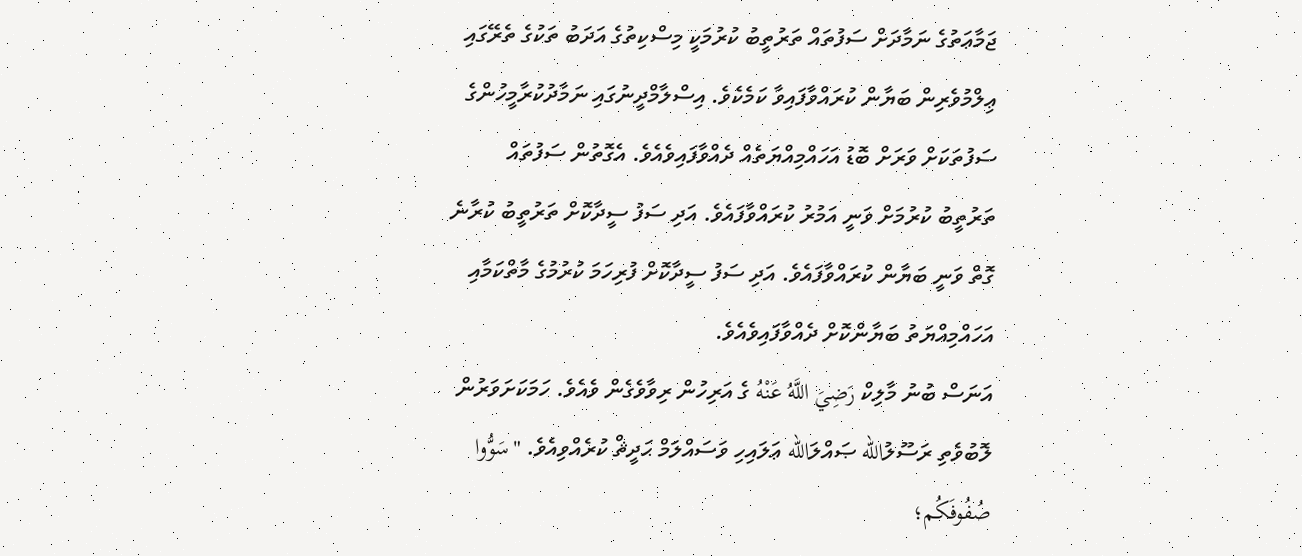ޖަމާޢަތުގެ ނަމާދަށް ސަފުތައް ތަރުތީބު ކުރުމަކީ މިސްކިތުގެ އަދަބު ތަކުގެ ތެރޭގައި ޢިލްމުވެރިން ބަޔާން ކުރައްވާފައިވާ ކަމެކެވެ. އިސްލާމްދީނުގައި ނަމާދުކުރާމީހުންގެ ސަފުތަކަށް ވަރަށް ބޮޑު އަހައްމިއްޔަތެއް ދެއްވާފައިވެއެވެ. އެގޮތުން ސަފުތައް ތަރުތީބު ކުރުމަށް ވަނީ އަމުރު ކުރައްވާފައެވެ. އަދި ސަފު ސީދާކޮށް ތަރުތީބު ކުރާނެ ގޮތް ވަނީ ބަޔާން ކުރައްވާފައެވެ. އަދި ސަފު ސީދާކޮށް ފުރިހަމަ ކުރުމުގެ މާތްކަމާއި އަހައްމިއްޔަތު ބަޔާންކޮށް ދެއްވާފައިވެއެވެ.
އަނަސް ބުނު މާލިކް رَضِيَ اللَّهُ عَنْهُ ގެ އަރިހުން ރިވާވެގެން ވެއެވެ. ހަމަކަށަވަރުން ލޮބުވެތި ރަސޫލުالله ޞައްލަالله ޢަލައިހި ވަސައްލަމް ޙަދީޘް ކުރެއްވިއެވެ. "سَوُّوا صُفُوفَكُم؛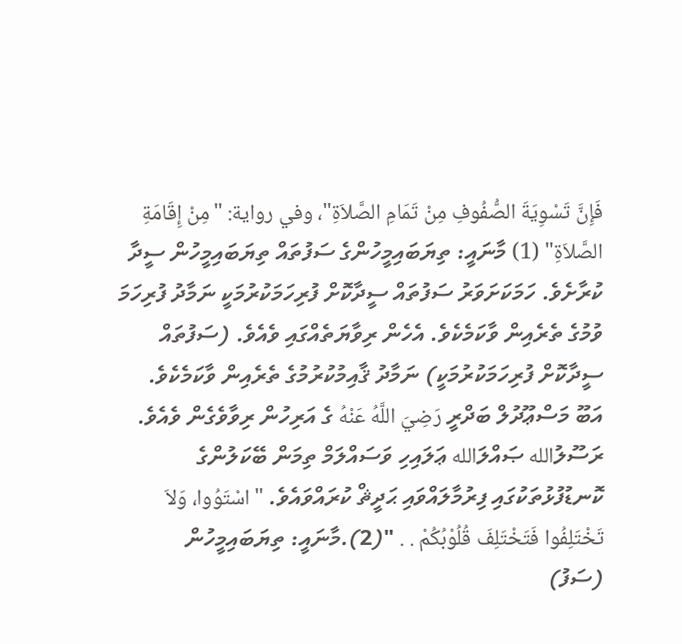فَإِنَّ تَسْوِيَةَ الصُّفُوفِ مِنْ تَمَامِ الصَّلاَةِ"، وفي رواية: "مِنْ إِقَامَةِ الصَّلاَةِ" (1) މާނައީ: ތިޔަބައިމީހުންގެ ސަފުތައް ތިޔަބައިމީހުން ސީދާ ކުރާށެވެ. ހަމަކަށަވަރު ސަފުތައް ސީދާކޮށް ފުރިހަމަކުރުމަކީ ނަމާދު ފުރިހަމަ ވުމުގެ ތެރެއިން ވާކަމެކެވެ. އެހެން ރިވާޔަތެއްގައި ވެއެވެ. (ސަފުތައް ސީދާކޮށް ފުރިހަމަކުރުމަކީ) ނަމާދު ޤާއިމުކުރުމުގެ ތެރެއިން ވާކަމެކެވެ.
އަބޫ މަސްޢޫދުލް ބަދްރީ رَضِيَ اللَّهُ عَنْهُ ގެ އަރިހުން ރިވާވެގެން ވެއެވެ. ރަސޫލުالله ޞައްލަالله ޢަލައިހި ވަސައްލަމް ތިމަން ބޭކަލުންގެ ކޮނޑުފުޅުތަކުގައި ފިރުމާލައްވައި ޙަދީޘް ކުރައްވައެވެ. "اسْتَوُوا، وَلاَ تَخْتَلِفُوا فَتَخْتَلِفَ قُلُوْبُكُمْ . . "(2).މާނައީ: ތިޔަބައިމީހުން (ސަފު)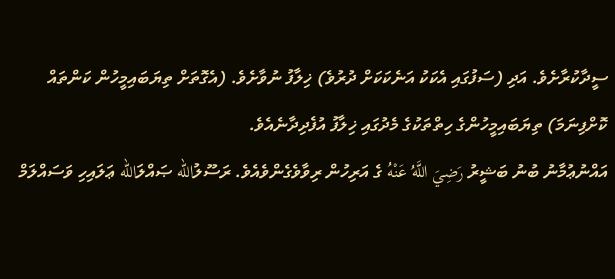ސީދާކުރާށެވެ. އަދި (ސަފުގައި އެކަކު އަނެކަކަށް ދުރުވެ) ޚިލާފު ނުވާށެވެ. (އެގޮތަށް ތިޔަބައިމީހުން ކަންތައް ކޮށްފިނަމަ) ތިޔަބައިމީހުންގެ ހިތްތަކުގެ މެދުގައި ޚިލާފު އުފެދިދާނެއެވެ.
އައްނުޢުމާނު ބުނު ބަޝީރު رَضِيَ اللَّهُ عَنْهُ ގެ އަރިހުން ރިވާވެގެންވެއެވެ. ރަސޫލުالله ޞައްލަالله ޢަލައިހި ވަސައްލަމް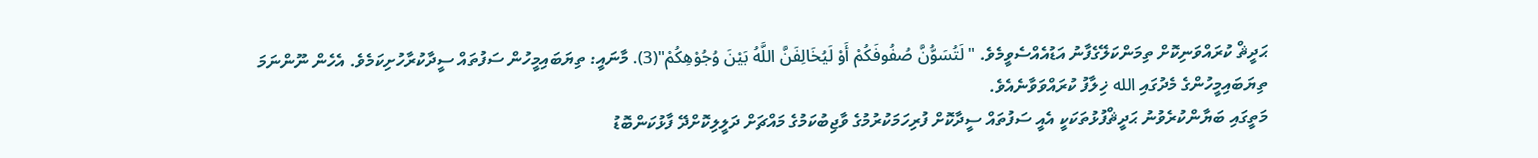ޙަދީޘް ކުރައްވަނިކޮށް ތިމަންކަލޭގެފާނު އަޑުއެއްސެވީމެވެ. "لَتُسَوُّنَّ صُفُوفَكُمْ أَوْ لَيُخَالِفَنَّ اللَّهُ بَيْنَ وُجُوْهِكُمْ"(3). މާނައީ: ތިޔަބައިމީހުން ސަފުތައް ސީދާކުރާހުށިކަމެވެ. އެހެން ނޫންނަމަ ތިޔަބައިމީހުންގެ މެދުގައި الله ޚިލާފު ކުރައްވަވާނެއެވެ.
މަތީގައި ބަޔާންކުރެވުނު ޙަދީޘްފުޅުތަކަކީ އެއީ ސަފުތައް ސީދާކޮށް ފުރިހަމަކުރުމުގެ ވާޖިބުކަމުގެ މައްޗަށް ދަލީލިކޮށްދޭ ފާޅުކަންބޮޑު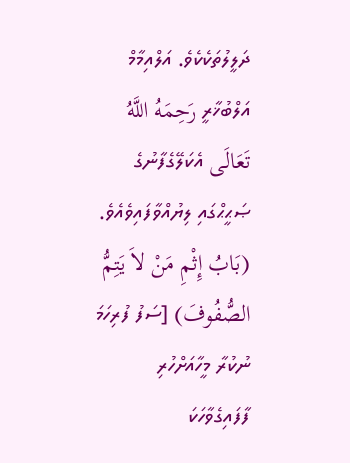ދަލީލުތަކެކެވެ. އަލްއިމާމް އަލްބުޚާރީ رَحِمَهُ اللَّهُ تَعَالَى އެކަލޭގެފާނުގެ ޞަޙީޙްގައި ލިޔުއްވާފައިވެއެވެ. (بَابُ إِثْمِ مَنْ لاَ يَتِمُّ الصُّفُوفَ) [ސަފު ފުރިހަމަ ނުކުރާ މީހާއަށްހުރި ފާފައިގެވާހަކަ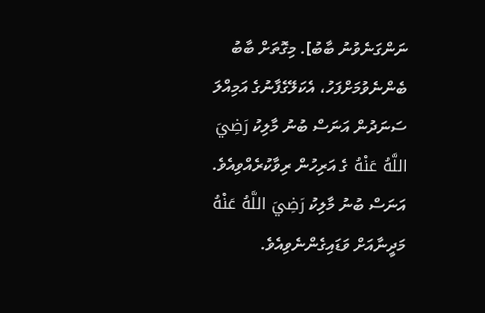ނަންގަނެވުނު ބާބު]. މިގޮތަށް ބާބު ބެންނެވުމަށްފަހު، އެކަލޭގެފާނުގެ އަމިއްލަ ސަނަދުން އަނަސް ބުނު މާލިކު رَضِيَ اللَّهُ عَنْهُ ގެ އަރިހުން ރިވާކުރެއްވިއެވެ. އަނަސް ބުނު މާލިކު رَضِيَ اللَّهُ عَنْهُ މަދީނާއަށް ވަޑައިގެންނެވިއެވެ.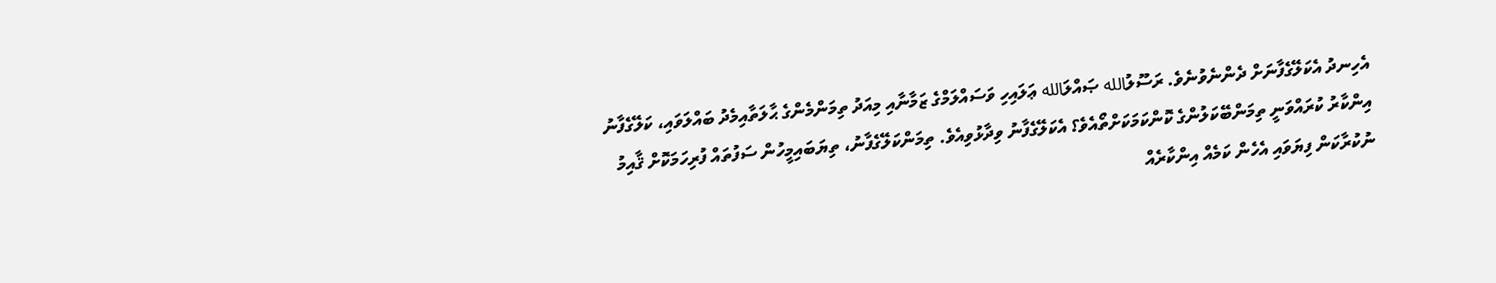އެހިނދު އެކަލޭގެފާނަށް ދެންނެވުނެވެ. ރަސޫލުالله ޞައްލަالله ޢަލައިހި ވަސައްލަމްގެ ޒަމާނާއި މިއަދު ތިމަންމެންގެ ޙާލަތާއިމެދު ބައްލަވައި، ކަލޭގެފާނު އިންކާރު ކުރައްވަނީ ތިމަންބޭކަލުންގެ ކޮންކަމަކަށްތޯއެވެ؟ އެކަލޭގެފާނު ވިދާޅުވިއެވެ. ތިމަންކަލޭގެފާނު، ތިޔަބައިމީހުން ސަފުތައް ފުރިހަމަކޮށް ޤާއިމު ނުކުރާކަން ފިޔަވައި އެހެން ކަމެއް އިންކާރެއް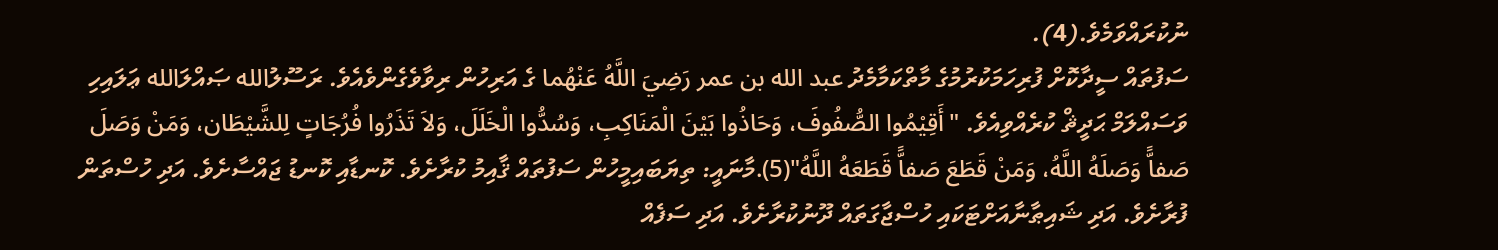ނުކުރައްވަމެވެ.(4).
ސަފުތައް ސީދާކޮށް ފުރިހަމަކުރުމުގެ މާތްކަމާމެދު عبد الله بن عمر رَضِيَ اللَّهُ عَنْهُما ގެ އަރިހުން ރިވާވެގެންވެއެވެ. ރަސޫލުالله ޞައްލަالله ޢަލައިހި ވަސައްލަމް ޙަދީޘް ކުރެއްވިއެވެ. "أَقِيْمُوا الصُّفُوفَ، وَحَاذُوا بَيْنَ الْمَنَاكِبِ، وَسُدُّوا الْخَلَلَ، وَلاَ تَذَرُوا فُرُجَاتٍ لِلشَّيْطَان، وَمَنْ وَصَلَ صَفاًّ وَصَلَهُ اللَّهُ، وَمَنْ قَطَعَ صَفاًّ قَطَعَهُ اللَّهُ"(5).މާނައީ: ތިޔަބައިމީހުން ސަފުތައް ޤާއިމު ކުރާށެވެ. ކޮނޑާއި ކޮނޑު ޖައްސާށެވެ. އަދި ހުސްތަން ފުރާށެވެ. އަދި ޝައިޠާނާއަށްޓަކައި ހުސްޖާގަތައް ދޫނުކުރާށެވެ. އަދި ސަފެއް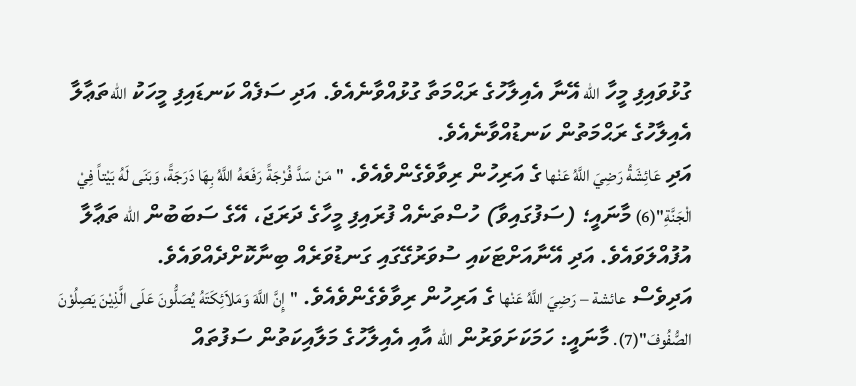ގުޅުވައިފި މީހާ الله އޭނާ އެއިލާހުގެ ރަޙްމަތާ ގުޅުއްވާނެއެވެ. އަދި ސަފެއް ކަނޑައިފި މީހަކު اللهތަޢާލާ އެއިލާހުގެ ރަޙްމަތުން ކަނޑުއްވާނެއެވެ.
އަދި عَائِشَةُ رَضِيَ اللَّهُ عَنْها ގެ އަރިހުން ރިވާވެގެންވެއެވެ. "مَنْ سَدَّ فُرْجَةً رَفَعَهُ اللَّهُ بِهَا دَرَجَةً، وَبَنَى لَهُ بَيْتاً فِيْ الْجَنَّةِ"(6) މާނައީ؛ (ސަފުގައިވާ) ހުސްތަނެއް ފުރައިފި މީހާގެ ދަރަޖަ، އޭގެ ސަބަބުން الله ތަޢާލާ އުފުއްލަވައެވެ. އަދި އޭނާއަށްޓަކައި ސުވަރުގޭގައި ގަނޑުވަރެއް ބިނާކޮށްދެއްވައެވެ.
އަދިވެސް عائشة – رَضِيَ اللَّهُ عَنْها ގެ އަރިހުން ރިވާވެގެންވެއެވެ. "إِنَّ اللَّهَ وَمَلاَئِكَتَهُ يُصَلُّونَ عَلَى الَّذِيْنَ يَصِلُوْنَ الصُّفُوفَ"(7). މާނައީ: ހަމަކަށަވަރުން الله އާއި އެއިލާހުގެ މަލާއިކަތުން ސަފުތައް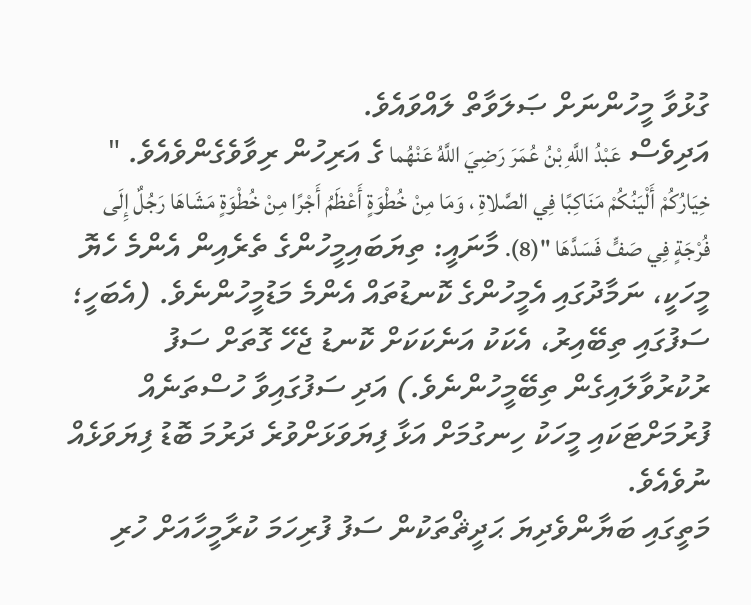ގުޅުވާ މީހުންނަށް ޞަލަވާތް ލައްވައެވެ.
އަދިވެސް عَبْدُ اللَّهِ بْنُ عُمَرَ رَضِيَ اللَّهُ عَنْهُما ގެ އަރިހުން ރިވާވެގެންވެއެވެ. " خِيَارُكُمْ أَلْيَنُكُمْ مَنَاكِبًا فِي الصَّلاةِ ، وَمَا مِنْ خُطْوَةٍ أَعْظَمُ أَجْرًا مِنْ خُطْوَةٍ مَشَاهَا رَجُلٌ إِلَى فُرْجَةٍ فِي صَفٍّ فَسَدَّهَا "(8). މާނައީ: ތިޔަބައިމީހުންގެ ތެރެއިން އެންމެ ހެޔޮ މީހަކީ، ނަމާދުގައި އެމީހުންގެ ކޮނޑުތައް އެންމެ މަޑުމީހުންނެވެ. (އެބަހީ؛ ސަފުގައި ތިބޭއިރު، އެކަކު އަނެކަކަށް ކޮނޑު ޖެހޭ ގޮތަށް ސަފު ރުކުރުވާލައިގެން ތިބޭމީހުންނެވެ.) އަދި ސަފުގައިވާ ހުސްތަނެއް ފުރުމަށްޓަކައި މީހަކު ހިނގުމަށް އަޅާ ފިޔަވަޅަށްވުރެ ދަރުމަ ބޮޑު ފިޔަވަޅެއް ނުވެއެވެ.
މަތީގައި ބަޔާންވެދިޔަ ޙަދީޘްތަކުން ސަފު ފުރިހަމަ ކުރާމީހާއަށް ހުރި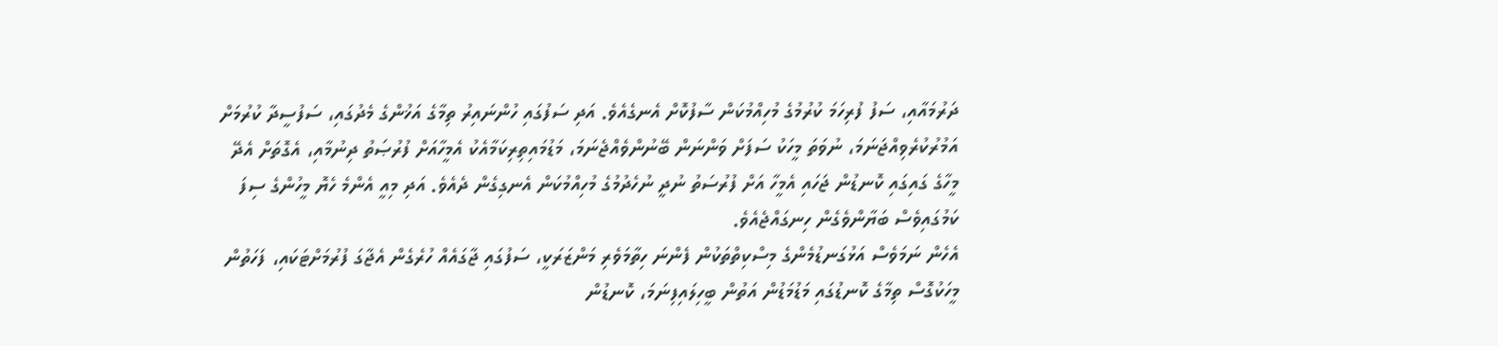ދަރުމައާއި، ސަފު ފުރިހަމަ ކުރުމުގެ މުހިއްމުކަން ސާފުކޮށް އެނގެއެވެ. އަދި ސަފުގައި ހުންނައިރު ތިމާގެ އަޚުންގެ މެދުގައި، ސަފުސީދާ ކުރުމަށް އަމުރުކުރެވިއްޖަނަމަ، ނުވަތަ މީހަކު ސަފަށް ވަންނަން ބޭނުންވެއްޖެނަމަ، މަޑުމައިތިރިކަމާއެކު އެމީހާއަށް ފުރުޞަތު ދިނުމާއި، އެގޮތަށް އެދޭ މީހާގެ ގައިގައި ކޮނޑުން ޖަހައި އެމީހާ އަށް ފުރުސަތު ނުދީ ނުހެދުމުގެ މުހިއްމުކަން އެނގިގެން ދެއެވެ. އަދި މިއީ އެންމެ ހެޔޮ މީހުންގެ ސިފަ ކަމުގައިވެސް ބަޔާންވެގެން ހިނގައްޖެއެވެ.
އެހެން ނަމަވެސް އަޅުގަނޑުމެންގެ މިސްކިތްތަކުން ފެންނަ ހިތާމަވެރި މަންޒަރަކީ، ސަފުގައި ޖާގައެއް ހުރެގެން އެޖާގަ ފުރުމަށްޓަކައި، ފަހަތުން މީހަކުގޮސް ތިމާގެ ކޮނޑުގައި މަޑުމަޑުން އަތުން ބީހިލައިފިނަމަ، ކޮނޑުން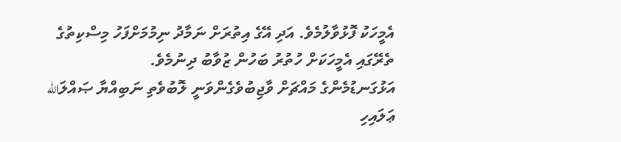އެމީހަކު ފޮޅުވާލުމެވެ. އަދި އޭގެ އިތުރަށް ނަމާދު ނިމުމަށްފަހު މިސްކިތުގެ ތެރޭގައި އެމީހަކަށް ހުތުރު ބަހުން ޒުވާބު ދިނުމެވެ.
އަޅުގަނޑުމެންގެ މައްޗަށް ވާޖިބުވެގެންވަނީ ލޮބުވެތި ނަބިއްޔާ ޞައްލަالله ޢަލައިހި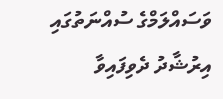ވަސައްލަމްގެ ސުއްނަތުގައި އިރުޝާދު ދެވިފައިވާ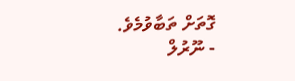ގޮތަށް ތަބާވުމެވެ.
- ނޫރުލް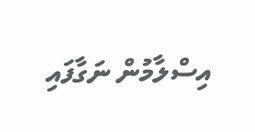އިސްލާމުން ނަގާފައި